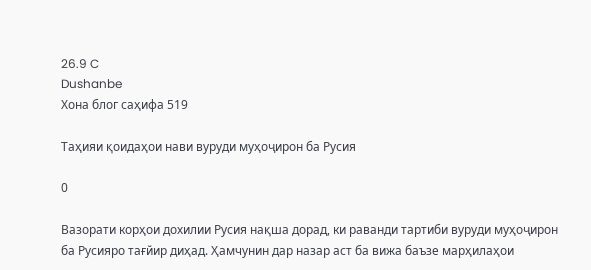26.9 C
Dushanbe
Хона блог саҳифа 519

Таҳияи қоидаҳои нави вуруди муҳоҷирон ба Русия

0

Вазорати корҳои дохилии Русия нақша дорад, ки раванди тартиби вуруди муҳоҷирон ба Русияро тағйир диҳад. Ҳамчунин дар назар аст ба вижа баъзе марҳилаҳои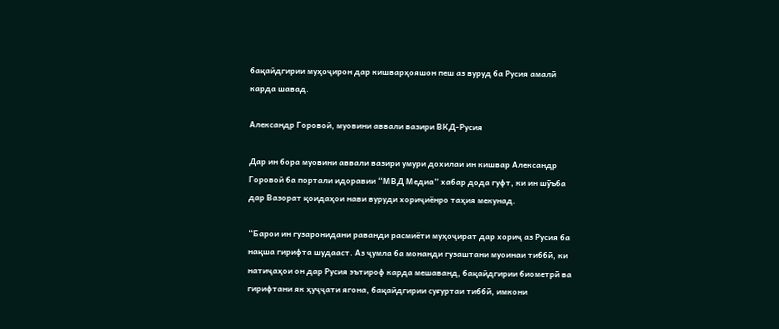бақайдгирии муҳоҷирон дар кишварҳояшон пеш аз вуруд ба Русия амалӣ карда шавад.

Александр Горовой, муовини аввали вазири ВКД-Русия

Дар ин бора муовини аввали вазири умури дохилаи ин кишвар Александр Горовой ба портали идоравии “МВД Медиа” хабар дода гуфт, ки ин шӯъба дар Вазорат қоидаҳои нави вуруди хориҷиёнро таҳия мекунад.

“Барои ин гузаронидани раванди расмиёти муҳоҷират дар хориҷ аз Русия ба нақша гирифта шудааст. Аз ҷумла ба монанди гузаштани муоинаи тиббӣ, ки натиҷаҳои он дар Русия эътироф карда мешаванд, бақайдгирии биометрӣ ва гирифтани як ҳуҷҷати ягона, бақайдгирии суғуртаи тиббӣ, имкони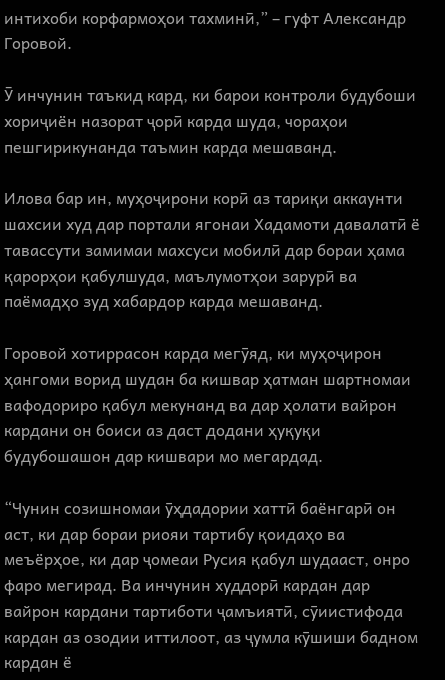интихоби корфармоҳои тахминӣ,” – гуфт Александр Горовой.

Ӯ инчунин таъкид кард, ки барои контроли будубоши хориҷиён назорат ҷорӣ карда шуда, чораҳои пешгирикунанда таъмин карда мешаванд.

Илова бар ин, муҳоҷирони корӣ аз тариқи аккаунти шахсии худ дар портали ягонаи Хадамоти давалатӣ ё тавассути замимаи махсуси мобилӣ дар бораи ҳама қарорҳои қабулшуда, маълумотҳои зарурӣ ва паёмадҳо зуд хабардор карда мешаванд.

Горовой хотиррасон карда мегӯяд, ки муҳоҷирон ҳангоми ворид шудан ба кишвар ҳатман шартномаи вафодориро қабул мекунанд ва дар ҳолати вайрон кардани он боиси аз даст додани ҳуқуқи будубошашон дар кишвари мо мегардад.

“Чунин созишномаи ӯҳдадории хаттӣ баёнгарӣ он аст, ки дар бораи риояи тартибу қоидаҳо ва меъёрҳое, ки дар ҷомеаи Русия қабул шудааст, онро фаро мегирад. Ва инчунин худдорӣ кардан дар вайрон кардани тартиботи ҷамъиятӣ, сӯиистифода кардан аз озодии иттилоот, аз ҷумла кӯшиши бадном кардан ё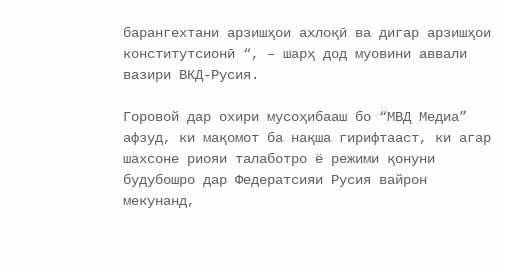барангехтани арзишҳои ахлоқӣ ва дигар арзишҳои конститутсионӣ “, – шарҳ дод муовини аввали вазири ВКД-Русия.

Горовой дар охири мусоҳибааш бо “МВД Медиа” афзуд, ки мақомот ба нақша гирифтааст, ки агар шахсоне риояи талаботро ё режими қонуни будубошро дар Федератсияи Русия вайрон мекунанд,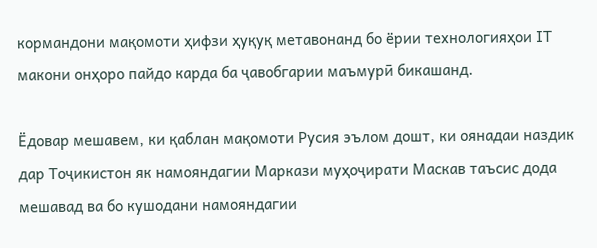кормандони мақомоти ҳифзи ҳуқуқ метавонанд бо ёрии технологияҳои IT макони онҳоро пайдо карда ба ҷавобгарии маъмурӣ бикашанд.

Ёдовар мешавем, ки қаблан мақомоти Русия эълом дошт, ки оянадаи наздик дар Тоҷикистон як намояндагии Маркази муҳоҷирати Маскав таъсис дода мешавад ва бо кушодани намояндагии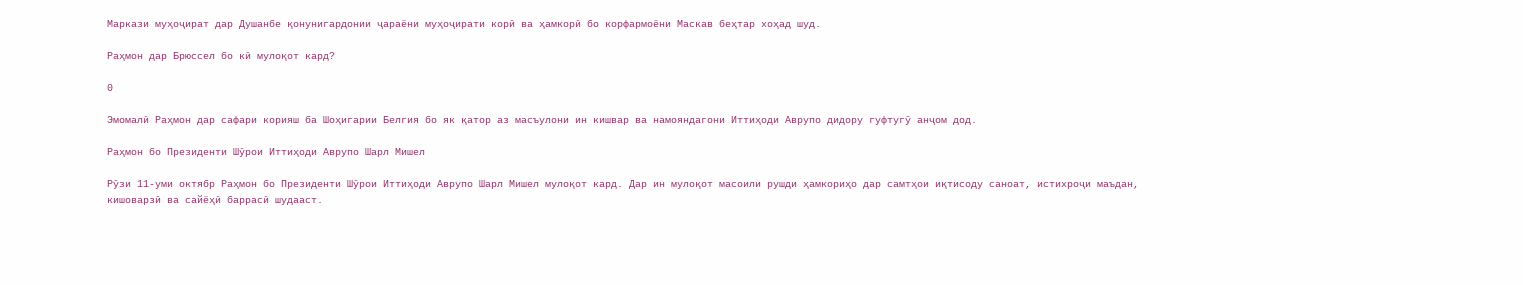Маркази муҳоҷират дар Душанбе қонунигардонии ҷараёни муҳоҷирати корӣ ва ҳамкорӣ бо корфармоёни Маскав беҳтар хоҳад шуд.

Раҳмон дар Брюссел бо кӣ мулоқот кард?

0

Эмомалӣ Раҳмон дар сафари корияш ба Шоҳигарии Белгия бо як қатор аз масъулони ин кишвар ва намояндагони Иттиҳоди Аврупо дидору гуфтугӯ анҷом дод.

Раҳмон бо Президенти Шӯрои Иттиҳоди Аврупо Шарл Мишел

Рӯзи 11-уми октябр Раҳмон бо Президенти Шӯрои Иттиҳоди Аврупо Шарл Мишел мулоқот кард. Дар ин мулоқот масоили рушди ҳамкориҳо дар самтҳои иқтисоду саноат, истихроҷи маъдан, кишоварзӣ ва сайёҳӣ баррасӣ шудааст.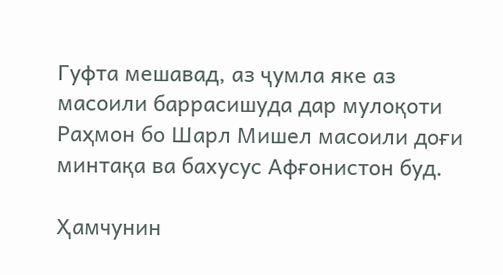Гуфта мешавад, аз ҷумла яке аз масоили баррасишуда дар мулоқоти Раҳмон бо Шарл Мишел масоили доғи минтақа ва бахусус Афғонистон буд.

Ҳамчунин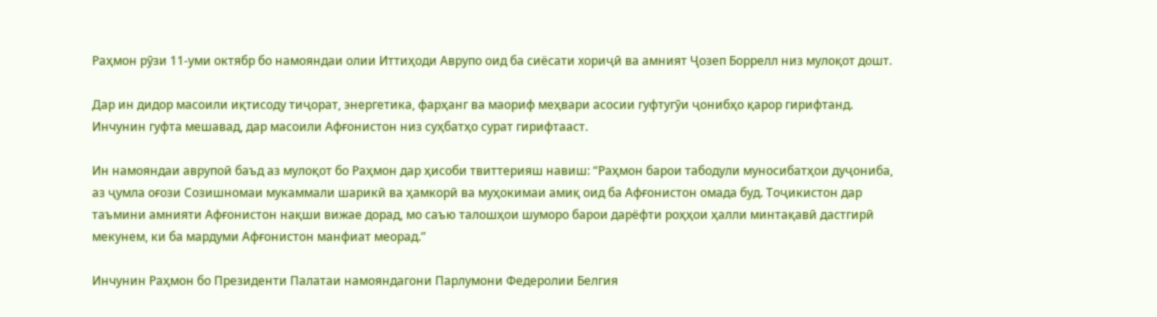Раҳмон рӯзи 11-уми октябр бо намояндаи олии Иттиҳоди Аврупо оид ба сиёсати хориҷӣ ва амният Ҷозеп Боррелл низ мулоқот дошт.

Дар ин дидор масоили иқтисоду тиҷорат, энергетика, фарҳанг ва маориф меҳвари асосии гуфтугӯи ҷонибҳо қарор гирифтанд. Инчунин гуфта мешавад, дар масоили Афғонистон низ суҳбатҳо сурат гирифтааст.

Ин намояндаи аврупоӣ баъд аз мулоқот бо Раҳмон дар ҳисоби твиттерияш навиш: “Раҳмон барои табодули муносибатҳои дуҷониба, аз ҷумла оғози Созишномаи мукаммали шарикӣ ва ҳамкорӣ ва муҳокимаи амиқ оид ба Афғонистон омада буд. Тоҷикистон дар таъмини амнияти Афғонистон нақши вижае дорад, мо саъю талошҳои шуморо барои дарёфти роҳҳои ҳалли минтақавӣ дастгирӣ мекунем, ки ба мардуми Афғонистон манфиат меорад.”

Инчунин Раҳмон бо Президенти Палатаи намояндагони Парлумони Федеролии Белгия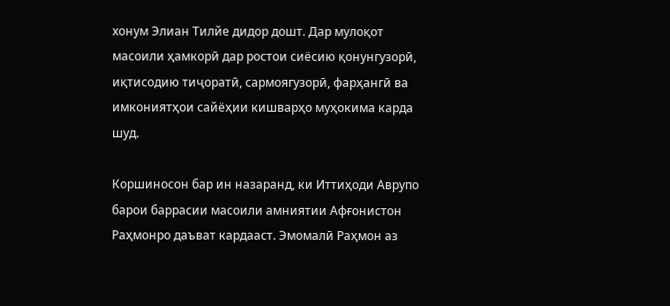хонум Элиан Тилйе дидор дошт. Дар мулоқот масоили ҳамкорӣ дар ростои сиёсию қонунгузорӣ, иқтисодию тиҷоратӣ, сармоягузорӣ, фарҳангӣ ва имкониятҳои сайёҳии кишварҳо муҳокима карда шуд.

Коршиносон бар ин назаранд, ки Иттиҳоди Аврупо барои баррасии масоили амниятии Афғонистон Раҳмонро даъват кардааст. Эмомалӣ Раҳмон аз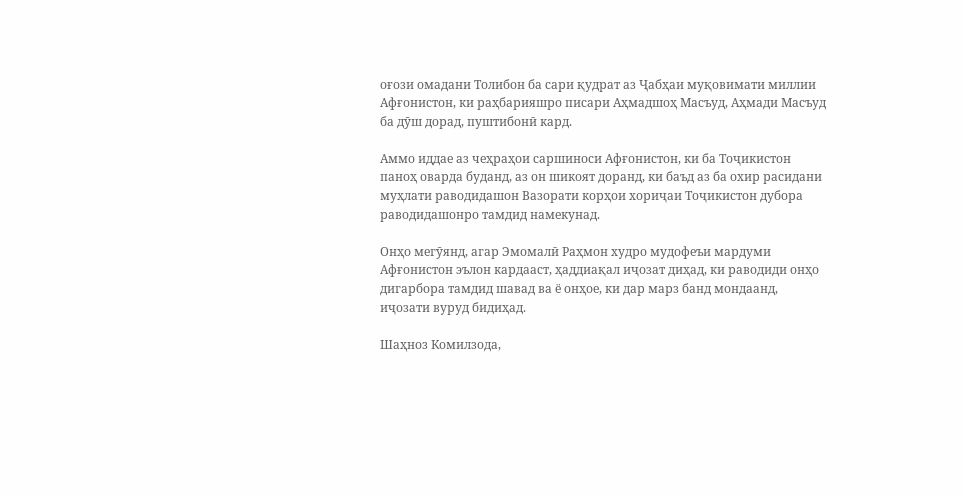оғози омадани Толибон ба сари қудрат аз Ҷабҳаи муқовимати миллии Афғонистон, ки раҳбарияшро писари Аҳмадшоҳ Масъуд, Аҳмади Масъуд ба дӯш дорад, пуштибонӣ кард.

Аммо иддае аз чеҳраҳои саршиноси Афғонистон, ки ба Тоҷикистон паноҳ оварда буданд, аз он шикоят доранд, ки баъд аз ба охир расидани муҳлати раводидашон Вазорати корҳои хориҷаи Тоҷикистон дубора раводидашонро тамдид намекунад.

Онҳо мегӯянд, агар Эмомалӣ Раҳмон худро мудофеъи мардуми Афғонистон эълон кардааст, ҳаддиақал иҷозат диҳад, ки раводиди онҳо дигарбора тамдид шавад ва ё онҳое, ки дар марз банд мондаанд, иҷозати вуруд бидиҳад.

Шаҳноз Комилзода,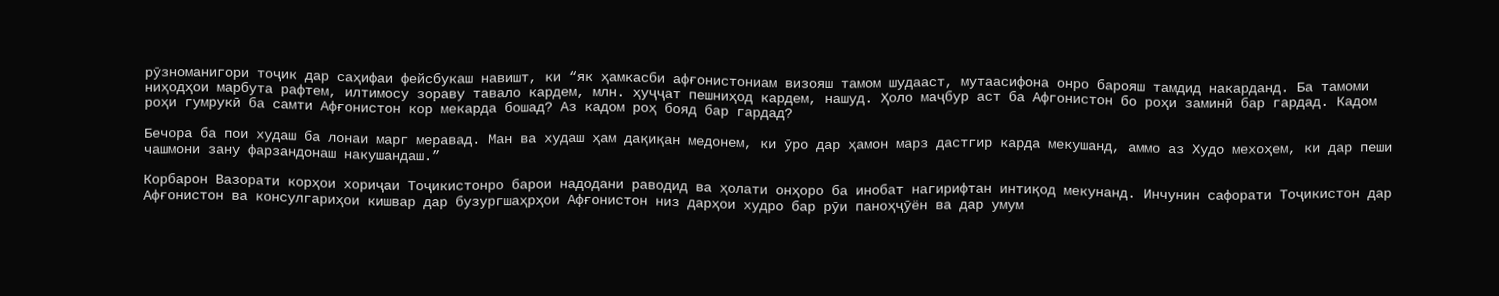рӯзноманигори тоҷик дар саҳифаи фейсбукаш навишт, ки “як ҳамкасби афғонистониам визояш тамом шудааст, мутаасифона онро барояш тамдид накарданд. Ба тамоми ниҳодҳои марбута рафтем, илтимосу зораву тавало кардем, млн. ҳуҷҷат пешниҳод кардем, нашуд. Ҳоло маҷбур аст ба Афгонистон бо роҳи заминӣ бар гардад. Кадом роҳи гумрукӣ ба самти Афғонистон кор мекарда бошад? Аз кадом роҳ бояд бар гардад?

Бечора ба пои худаш ба лонаи марг меравад. Ман ва худаш ҳам дақиқан медонем, ки ӯро дар ҳамон марз дастгир карда мекушанд, аммо аз Худо мехоҳем, ки дар пеши чашмони зану фарзандонаш накушандаш.”

Корбарон Вазорати корҳои хориҷаи Тоҷикистонро барои надодани раводид ва ҳолати онҳоро ба инобат нагирифтан интиқод мекунанд. Инчунин сафорати Тоҷикистон дар Афғонистон ва консулгариҳои кишвар дар бузургшаҳрҳои Афғонистон низ дарҳои худро бар рӯи паноҳҷӯён ва дар умум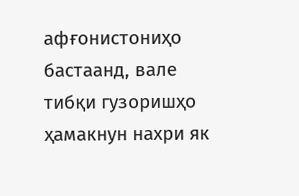афғонистониҳо бастаанд, вале тибқи гузоришҳо ҳамакнун нахри як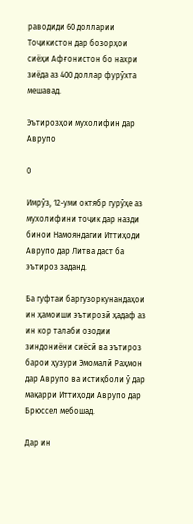раводиди 60 долларии Тоҷикистон дар бозорҳои сиёҳи Афғонистон бо нахри зиёда аз 400 доллар фурӯхта мешавад.

Эътирозҳои мухолифин дар Аврупо

0

Имрӯз, 12-уми октябр гурӯҳе аз мухолифини тоҷик дар назди бинои Намояндагии Иттиҳоди Аврупо дар Литва даст ба эътироз заданд.

Ба гуфтаи баргузоркунандаҳои ин ҳамоиши эътирозӣ ҳадаф аз ин кор талаби озодии зиндониёни сиёсӣ ва эътироз барои ҳузури Эмомалӣ Раҳмон дар Аврупо ва истиқболи ӯ дар мақарри Иттиҳоди Аврупо дар Брюссел мебошад.

Дар ин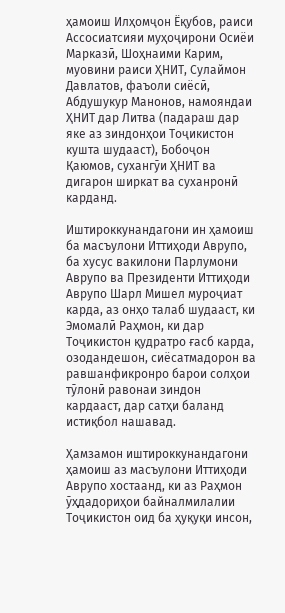ҳамоиш Илҳомҷон Ёқубов, раиси Ассосиатсияи муҳоҷирони Осиёи Марказӣ, Шоҳнаими Карим, муовини раиси ҲНИТ, Сулаймон Давлатов, фаъоли сиёсӣ, Абдушукур Манонов, намояндаи ҲНИТ дар Литва (падараш дар яке аз зиндонҳои Тоҷикистон кушта шудааст), Бобоҷон Қаюмов, сухангӯи ҲНИТ ва дигарон ширкат ва суханронӣ карданд.

Иштироккунандагони ин ҳамоиш ба масъулони Иттиҳоди Аврупо, ба хусус вакилони Парлумони Аврупо ва Президенти Иттиҳоди Аврупо Шарл Мишел муроҷиат карда, аз онҳо талаб шудааст, ки Эмомалӣ Раҳмон, ки дар Тоҷикистон қудратро ғасб карда, озодандешон, сиёсатмадорон ва равшанфикронро барои солҳои тӯлонӣ равонаи зиндон кардааст, дар сатҳи баланд истиқбол нашавад.

Ҳамзамон иштироккунандагони ҳамоиш аз масъулони Иттиҳоди Аврупо хостаанд, ки аз Раҳмон ӯҳдадориҳои байналмилалии Тоҷикистон оид ба ҳуқуқи инсон,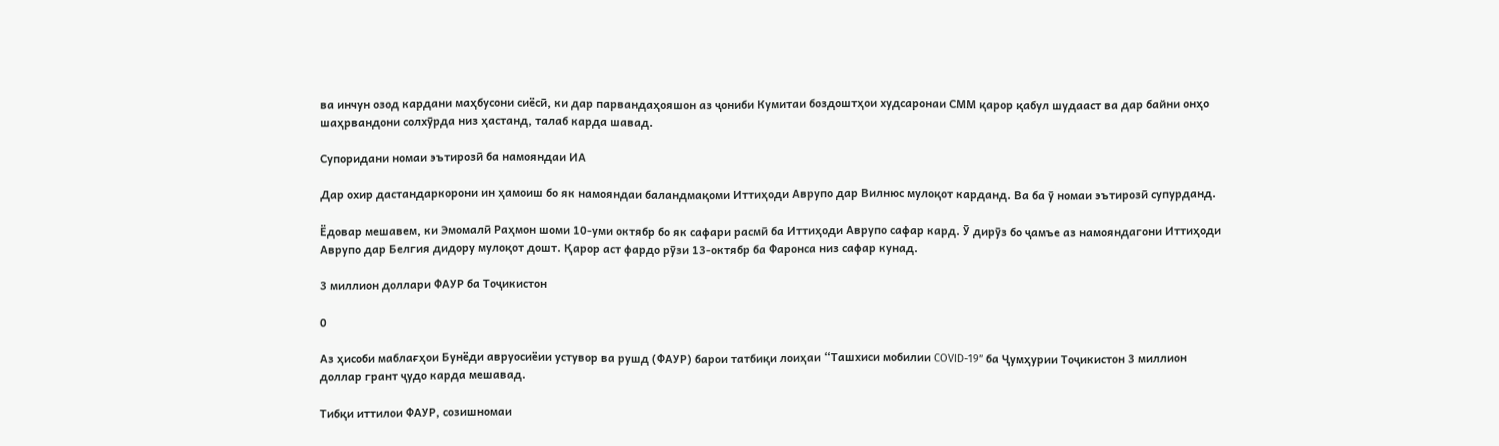ва инчун озод кардани маҳбусони сиёсӣ, ки дар парвандаҳояшон аз ҷониби Кумитаи боздоштҳои худсаронаи СММ қарор қабул шудааст ва дар байни онҳо шаҳрвандони солхӯрда низ ҳастанд, талаб карда шавад.

Супоридани номаи эътирозӣ ба намояндаи ИА

Дар охир дастандаркорони ин ҳамоиш бо як намояндаи баландмақоми Иттиҳоди Аврупо дар Вилнюс мулоқот карданд. Ва ба ӯ номаи эътирозӣ супурданд.

Ёдовар мешавем, ки Эмомалӣ Раҳмон шоми 10-уми октябр бо як сафари расмӣ ба Иттиҳоди Аврупо сафар кард. Ӯ дирӯз бо ҷамъе аз намояндагони Иттиҳоди Аврупо дар Белгия дидору мулоқот дошт. Қарор аст фардо рӯзи 13-октябр ба Фаронса низ сафар кунад.

3 миллион доллари ФАУР ба Тоҷикистон

0

Аз ҳисоби маблағҳои Бунёди авруосиёии устувор ва рушд (ФАУР) барои татбиқи лоиҳаи “Ташхиси мобилии COVID-19” ба Ҷумҳурии Тоҷикистон 3 миллион доллар грант ҷудо карда мешавад.

Тибқи иттилои ФАУР, созишномаи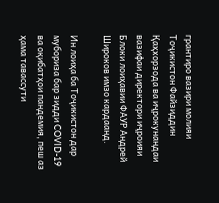грантиро вазири молияи Тоҷикистон Файзиддин Қаҳхорзода ва иҷрокунандаи вазифаи директори иҷроияи Блоки лоиҳавии ФАУР Андрей Широков имзо кардаанд.

Ин лоиҳа ба Тоҷикистон дар мубориза бар зидди COVID-19 ва оқибатҳои пандемия, пеш аз ҳама тавассути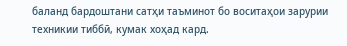баланд бардоштани сатҳи таъминот бо воситаҳои зарурии техникии тиббӣ, кумак хоҳад кард.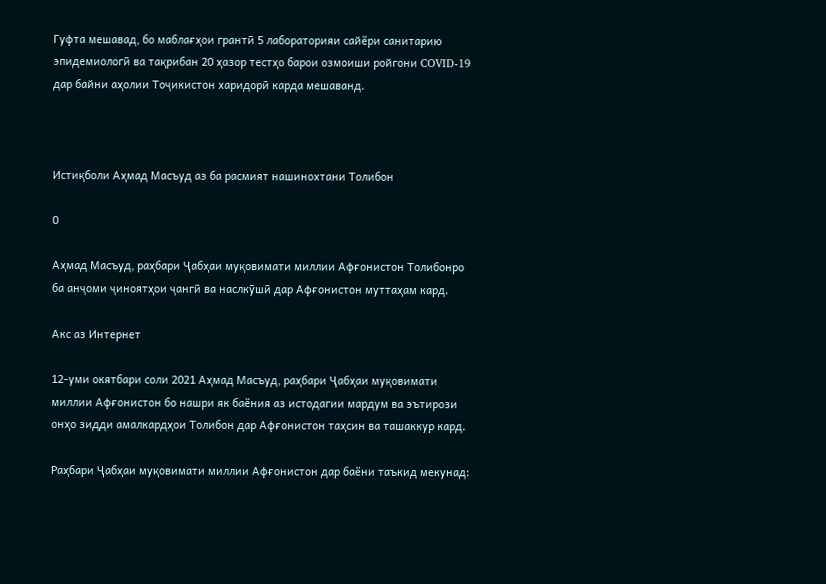Гуфта мешавад, бо маблағҳои грантӣ 5 лабораторияи сайёри санитарию эпидемиологӣ ва тақрибан 20 ҳазор тестҳо барои озмоиши ройгони COVID-19 дар байни аҳолии Тоҷикистон харидорӣ карда мешаванд.



Истиқболи Аҳмад Масъуд аз ба расмият нашинохтани Толибон

0

Аҳмад Масъуд, раҳбари Ҷабҳаи муқовимати миллии Афғонистон Толибонро ба анҷоми ҷиноятҳои ҷангӣ ва наслкӯшӣ дар Афғонистон муттаҳам кард.

Акс аз Интернет

12-уми окятбари соли 2021 Аҳмад Масъуд, раҳбари Ҷабҳаи муқовимати миллии Афғонистон бо нашри як баёния аз истодагии мардум ва эътирози онҳо зидди амалкардҳои Толибон дар Афғонистон таҳсин ва ташаккур кард.

Раҳбари Ҷабҳаи муқовимати миллии Афғонистон дар баёни таъкид мекунад: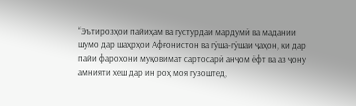“Эътирозҳои пайиҳам ва густурдаи мардумӣ ва мадании шумо дар шаҳрҳои Афғонистон ва гӯша-гӯшаи ҷаҳон, ки дар пайи фарохони муқовимат сартосарӣ анҷом ёфт ва аз ҷону амнияти хеш дар ин роҳ моя гузоштед,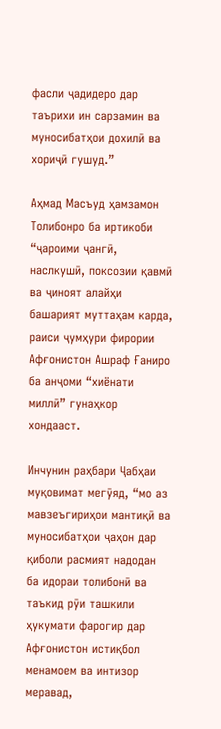фасли ҷадидеро дар таърихи ин сарзамин ва муносибатҳои дохилӣ ва хориҷӣ гушуд.”

Аҳмад Масъуд ҳамзамон Толибонро ба иртикоби “ҷароими ҷангӣ, наслкушӣ, поксозии қавмӣ ва ҷиноят алайҳи башарият муттаҳам карда, раиси ҷумҳури фирории Афғонистон Ашраф Ғаниро ба анҷоми “хиёнати миллӣ” гунаҳкор хондааст.

Инчунин раҳбари Ҷабҳаи муқовимат мегӯяд, “мо аз мавзеъгириҳои мантиқӣ ва муносибатҳои ҷаҳон дар қиболи расмият надодан ба идораи толибонӣ ва таъкид рӯи ташкили ҳукумати фарогир дар Афғонистон истиқбол менамоем ва интизор меравад,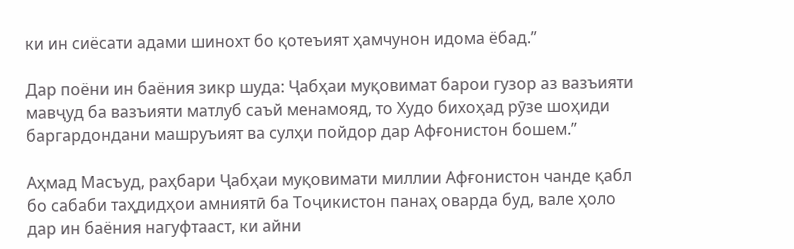ки ин сиёсати адами шинохт бо қотеъият ҳамчунон идома ёбад.”

Дар поёни ин баёния зикр шуда: Ҷабҳаи муқовимат барои гузор аз вазъияти мавҷуд ба вазъияти матлуб саъй менамояд, то Худо бихоҳад рӯзе шоҳиди баргардондани машруъият ва сулҳи пойдор дар Афғонистон бошем.”

Аҳмад Масъуд, раҳбари Ҷабҳаи муқовимати миллии Афғонистон чанде қабл бо сабаби таҳдидҳои амниятӣ ба Тоҷикистон панаҳ оварда буд, вале ҳоло дар ин баёния нагуфтааст, ки айни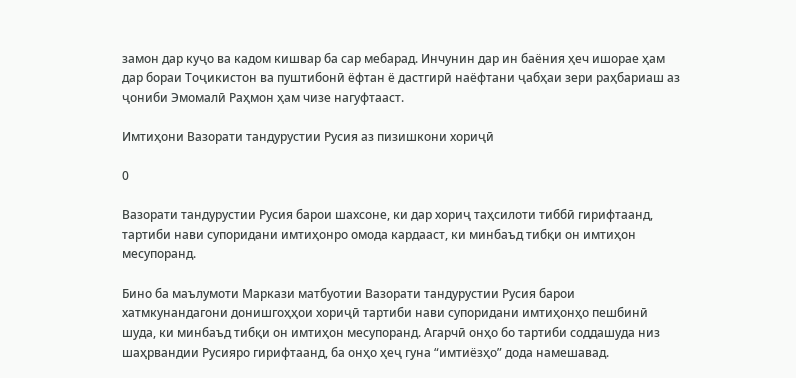замон дар куҷо ва кадом кишвар ба сар мебарад. Инчунин дар ин баёния ҳеч ишорае ҳам дар бораи Тоҷикистон ва пуштибонӣ ёфтан ё дастгирӣ наёфтани ҷабҳаи зери раҳбариаш аз ҷониби Эмомалӣ Раҳмон ҳам чизе нагуфтааст.

Имтиҳони Вазорати тандурустии Русия аз пизишкони хориҷӣ

0

Вазорати тандурустии Русия барои шахсоне, ки дар хориҷ таҳсилоти тиббӣ гирифтаанд, тартиби нави супоридани имтиҳонро омода кардааст, ки минбаъд тибқи он имтиҳон месупоранд.

Бино ба маълумоти Маркази матбуотии Вазорати тандурустии Русия барои хатмкунандагони донишгоҳҳои хориҷӣ тартиби нави супоридани имтиҳонҳо пешбинӣ шуда, ки минбаъд тибқи он имтиҳон месупоранд. Агарчӣ онҳо бо тартиби соддашуда низ шаҳрвандии Русияро гирифтаанд, ба онҳо ҳеҷ гуна “имтиёзҳо” дода намешавад.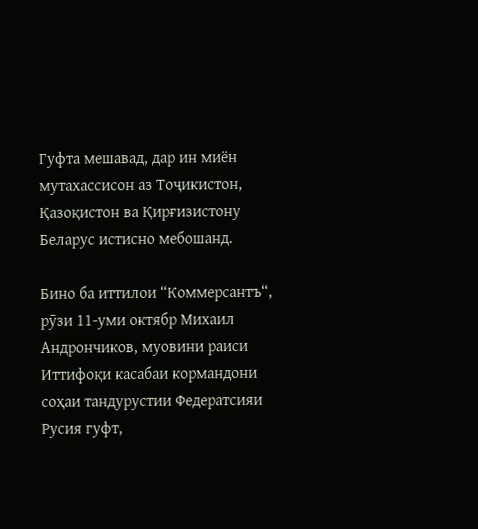Гуфта мешавад, дар ин миён мутахассисон аз Тоҷикистон, Қазоқистон ва Қирғизистону Беларус истисно мебошанд.

Бино ба иттилои “Коммерсантъ“, рӯзи 11-уми октябр Михаил Андрончиков, муовини раиси Иттифоқи касабаи кормандони соҳаи тандурустии Федератсияи Русия гуфт,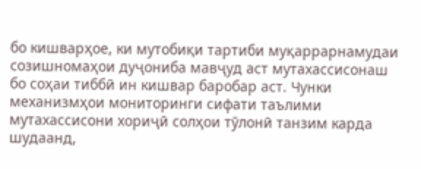бо кишварҳое, ки мутобиқи тартиби муқаррарнамудаи созишномаҳои дуҷониба мавҷуд аст мутахассисонаш бо соҳаи тиббӣ ин кишвар баробар аст. Чунки механизмҳои мониторинги сифати таълими мутахассисони хориҷӣ солҳои тӯлонӣ танзим карда шудаанд,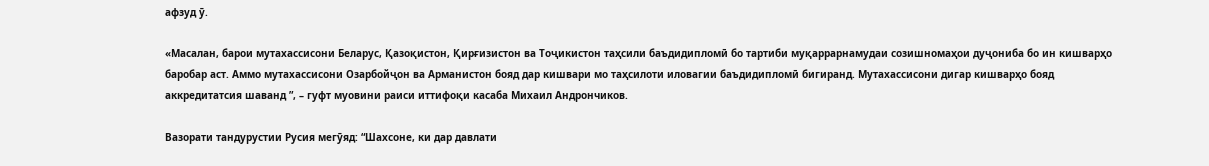афзуд ӯ.

«Масалан, барои мутахассисони Беларус, Қазоқистон, Қирғизистон ва Тоҷикистон таҳсили баъдидипломӣ бо тартиби муқаррарнамудаи созишномаҳои дуҷониба бо ин кишварҳо баробар аст. Аммо мутахассисони Озарбойҷон ва Арманистон бояд дар кишвари мо таҳсилоти иловагии баъдидипломӣ бигиранд. Мутахассисони дигар кишварҳо бояд аккредитатсия шаванд ”, – гуфт муовини раиси иттифоқи касаба Михаил Андрончиков.

Вазорати тандурустии Русия мегӯяд: “Шахсоне, ки дар давлати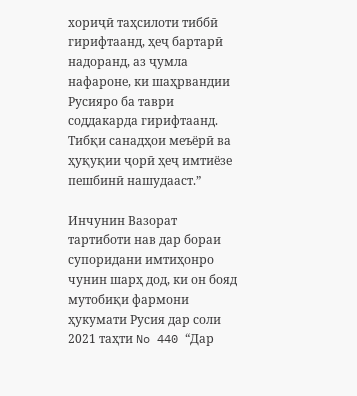хориҷӣ таҳсилоти тиббӣ гирифтаанд, ҳеҷ бартарӣ надоранд, аз ҷумла нафароне, ки шаҳрвандии Русияро ба таври соддакарда гирифтаанд. Тибқи санадҳои меъёрӣ ва ҳуқуқии ҷорӣ ҳеҷ имтиёзе пешбинӣ нашудааст.”

Инчунин Вазорат тартиботи нав дар бораи супоридани имтиҳонро чунин шарҳ дод, ки он бояд мутобиқи фармони ҳукумати Русия дар соли 2021 таҳти No 440 “Дар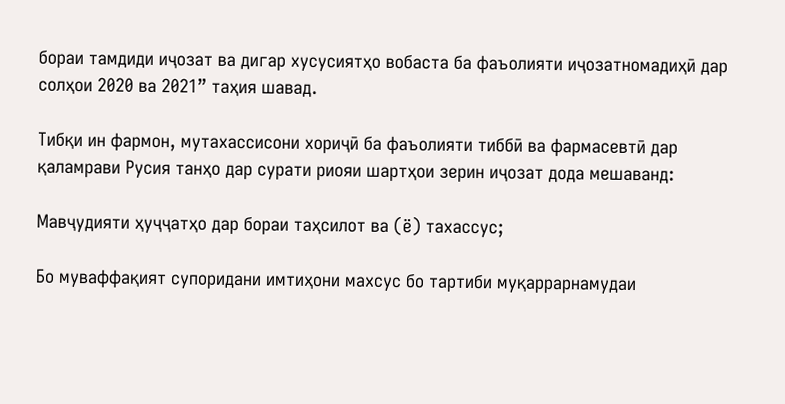бораи тамдиди иҷозат ва дигар хусусиятҳо вобаста ба фаъолияти иҷозатномадиҳӣ дар солҳои 2020 ва 2021” таҳия шавад.

Тибқи ин фармон, мутахассисони хориҷӣ ба фаъолияти тиббӣ ва фармасевтӣ дар қаламрави Русия танҳо дар сурати риояи шартҳои зерин иҷозат дода мешаванд:

Мавҷудияти ҳуҷҷатҳо дар бораи таҳсилот ва (ё) тахассус;

Бо муваффақият супоридани имтиҳони махсус бо тартиби муқаррарнамудаи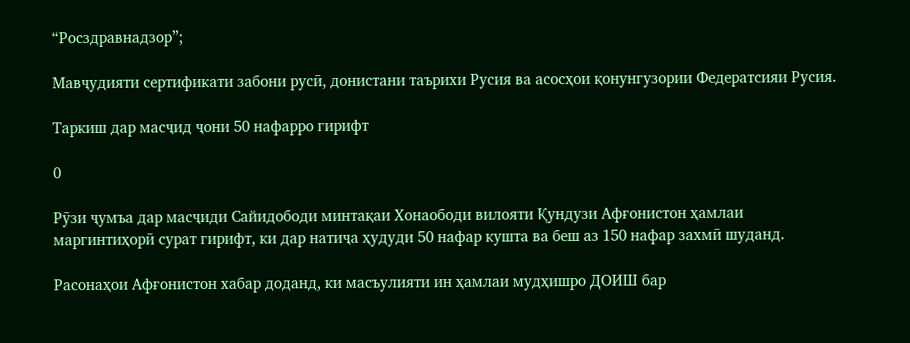“Росздравнадзор”;

Мавҷудияти сертификати забони русӣ, донистани таърихи Русия ва асосҳои қонунгузории Федератсияи Русия.

Таркиш дар масҷид ҷони 50 нафарро гирифт

0

Рӯзи ҷумъа дар масҷиди Сайидободи минтақаи Хонаободи вилояти Қундузи Афғонистон ҳамлаи маргинтиҳорӣ сурат гирифт, ки дар натиҷа ҳудуди 50 нафар кушта ва беш аз 150 нафар захмӣ шуданд.

Расонаҳои Афғонистон хабар доданд, ки масъулияти ин ҳамлаи мудҳишро ДОИШ бар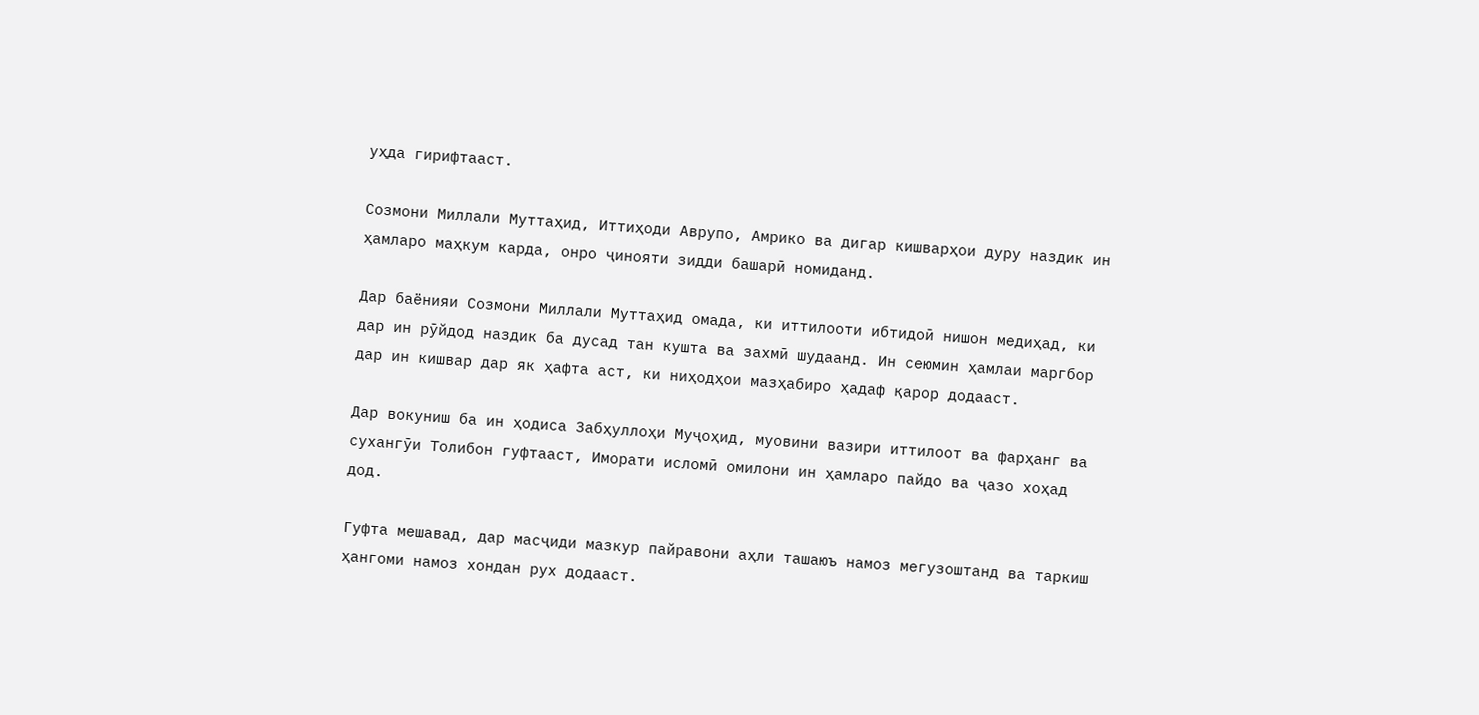уҳда гирифтааст.

Созмони Миллали Муттаҳид, Иттиҳоди Аврупо, Амрико ва дигар кишварҳои дуру наздик ин ҳамларо маҳкум карда, онро ҷинояти зидди башарӣ номиданд.

Дар баёнияи Созмони Миллали Муттаҳид омада, ки иттилооти ибтидоӣ нишон медиҳад, ки дар ин рӯйдод наздик ба дусад тан кушта ва захмӣ шудаанд. Ин сеюмин ҳамлаи маргбор дар ин кишвар дар як ҳафта аст, ки ниҳодҳои мазҳабиро ҳадаф қарор додааст.

Дар вокуниш ба ин ҳодиса Забҳуллоҳи Муҷоҳид, муовини вазири иттилоот ва фарҳанг ва сухангӯи Толибон гуфтааст, Иморати исломӣ омилони ин ҳамларо пайдо ва ҷазо хоҳад дод.

Гуфта мешавад, дар масҷиди мазкур пайравони аҳли ташаюъ намоз мегузоштанд ва таркиш ҳангоми намоз хондан рух додааст.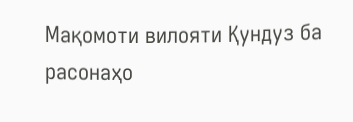Мақомоти вилояти Қундуз ба расонаҳо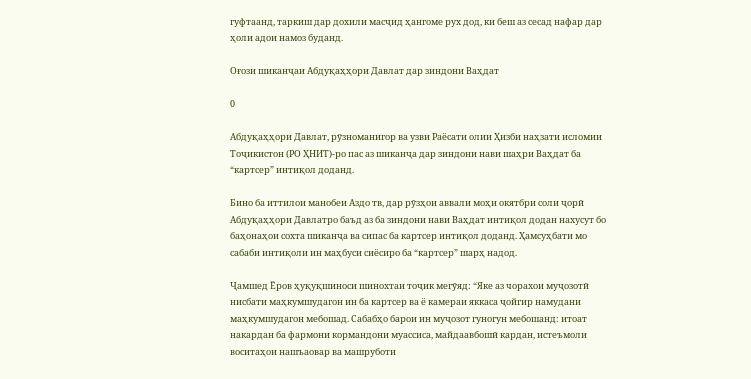гуфтаанд, таркиш дар дохили масҷид ҳангоме рух дод, ки беш аз сесад нафар дар ҳоли адои намоз буданд.

Оғози шиканҷаи Абдуқаҳҳори Давлат дар зиндони Ваҳдат

0

Абдуқаҳҳори Давлат, рӯзноманигор ва узви Раёсати олии Ҳизби наҳзати исломии Тоҷикистон (РО ҲНИТ)-ро пас аз шиканҷа дар зиндони нави шаҳри Ваҳдат ба “картсер” интиқол доданд.

Бино ба иттилои манобеи Аздо тв, дар рӯзҳои аввали моҳи окятбри соли ҷорӣ Абдуқаҳҳори Давлатро баъд аз ба зиндони нави Ваҳдат интиқол додан нахусут бо баҳонаҳои сохта шиканҷа ва сипас ба картсер интиқол доданд. Ҳамсуҳбати мо сабаби интиқоли ин маҳбуси сиёсиро ба “картсер” шарҳ надод.

Ҷамшед Ёров ҳуқуқшиноси шинохтаи тоҷик мегӯяд: “Яке аз чорахои муҷозотӣ нисбати маҳкумшудагон ин ба картсер ва ё камераи яккаса ҷойгир намудани маҳкумшудагон мебошад. Сабабҳо барои ин муҷозот гуногун мебошанд: итоат накардан ба фармони кормандони муассиса, майдаавбошӣ кардан, истеъмоли воситаҳои нашъаовар ва машруботи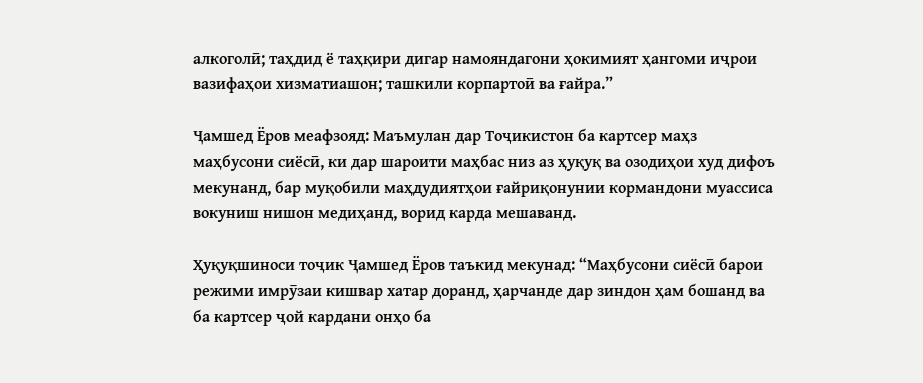алкоголӣ; таҳдид ё таҳқири дигар намояндагони ҳокимият ҳангоми иҷрои вазифаҳои хизматиашон; ташкили корпартоӣ ва ғайра.”

Ҷамшед Ёров меафзояд: Маъмулан дар Тоҷикистон ба картсер маҳз маҳбусони сиёсӣ, ки дар шароити маҳбас низ аз ҳуқуқ ва озодиҳои худ дифоъ мекунанд, бар муқобили маҳдудиятҳои ғайриқонунии кормандони муассиса вокуниш нишон медиҳанд, ворид карда мешаванд.

Ҳуқуқшиноси тоҷик Ҷамшед Ёров таъкид мекунад: “Маҳбусони сиёсӣ барои режими имрӯзаи кишвар хатар доранд, ҳарчанде дар зиндон ҳам бошанд ва ба картсер ҷой кардани онҳо ба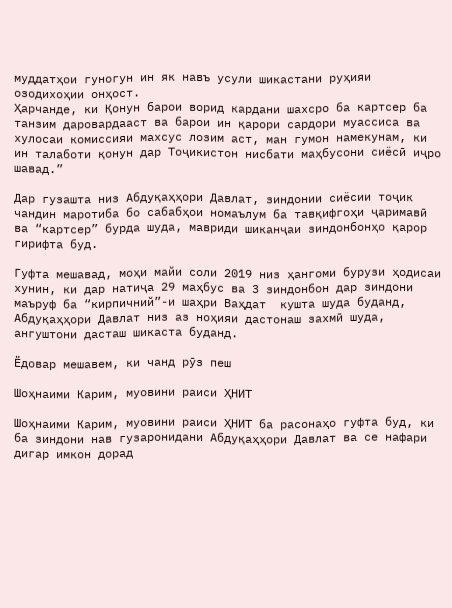муддатҳои гуногун ин як навъ усули шикастани руҳияи озодихоҳии онҳост.
Ҳарчанде, ки Қонун барои ворид кардани шахсро ба картсер ба танзим даровардааст ва барои ин қарори сардори муассиса ва хулосаи комиссияи махсус лозим аст, ман гумон намекунам, ки ин талаботи қонун дар Тоҷикистон нисбати маҳбусони сиёсӣ иҷро шавад.”

Дар гузашта низ Абдуқаҳҳори Давлат, зиндонии сиёсии тоҷик чандин маротиба бо сабабҳои номаълум ба тавқифгоҳи ҷаримавӣ ва “картсер” бурда шуда, мавриди шиканҷаи зиндонбонҳо қарор гирифта буд.

Гуфта мешавад, моҳи майи соли 2019 низ ҳангоми бурузи ҳодисаи хунин, ки дар натиҷа 29 маҳбус ва 3 зиндонбон дар зиндони маъруф ба “кирпичний”-и шаҳри Ваҳдат  кушта шуда буданд, Абдуқаҳҳори Давлат низ аз ноҳияи дастонаш захмӣ шуда, ангуштони дасташ шикаста буданд.

Ёдовар мешавем, ки чанд рӯз пеш

Шоҳнаими Карим, муовини раиси ҲНИТ

Шоҳнаими Карим, муовини раиси ҲНИТ ба расонаҳо гуфта буд, ки ба зиндони нав гузаронидани Абдуқаҳҳори Давлат ва се нафари дигар имкон дорад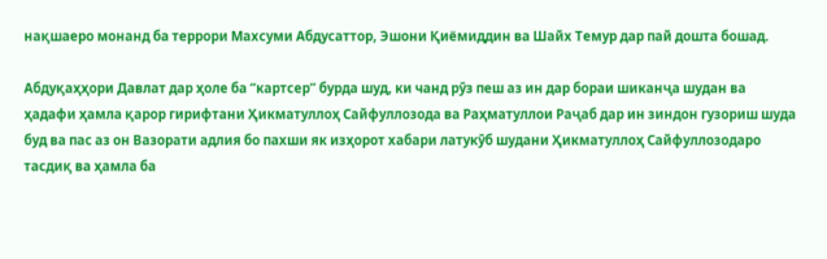нақшаеро монанд ба террори Махсуми Абдусаттор, Эшони Қиёмиддин ва Шайх Темур дар пай дошта бошад.

Абдуқаҳҳори Давлат дар ҳоле ба “картсер” бурда шуд, ки чанд рӯз пеш аз ин дар бораи шиканҷа шудан ва ҳадафи ҳамла қарор гирифтани Ҳикматуллоҳ Сайфуллозода ва Раҳматуллои Раҷаб дар ин зиндон гузориш шуда буд ва пас аз он Вазорати адлия бо пахши як изҳорот хабари латукӯб шудани Ҳикматуллоҳ Сайфуллозодаро тасдиқ ва ҳамла ба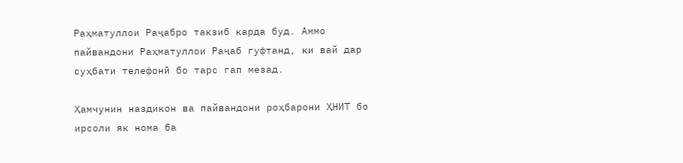Раҳматуллои Раҷабро такзиб карда буд. Аммо пайвандони Раҳматуллои Раҷаб гуфтанд, ки вай дар суҳбати телефонӣ бо тарс гап мезад.

Ҳамчунин наздикон ва пайвандони роҳбарони ҲНИТ бо ирсоли як нома ба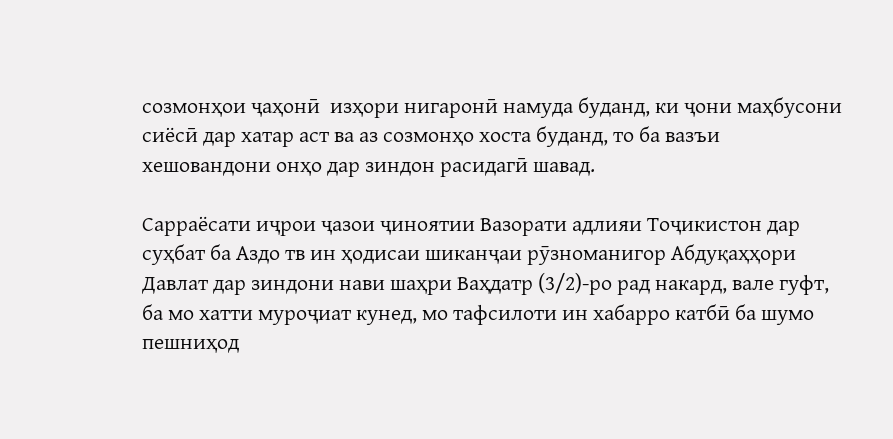созмонҳои ҷаҳонӣ  изҳори нигаронӣ намуда буданд, ки ҷони маҳбусони сиёсӣ дар хатар аст ва аз созмонҳо хоста буданд, то ба вазъи хешовандони онҳо дар зиндон расидагӣ шавад.

Сарраёсати иҷрои ҷазои ҷиноятии Вазорати адлияи Тоҷикистон дар суҳбат ба Аздо тв ин ҳодисаи шиканҷаи рӯзноманигор Абдуқаҳҳори Давлат дар зиндони нави шаҳри Ваҳдатр (3/2)-ро рад накард, вале гуфт, ба мо хатти муроҷиат кунед, мо тафсилоти ин хабарро катбӣ ба шумо пешниҳод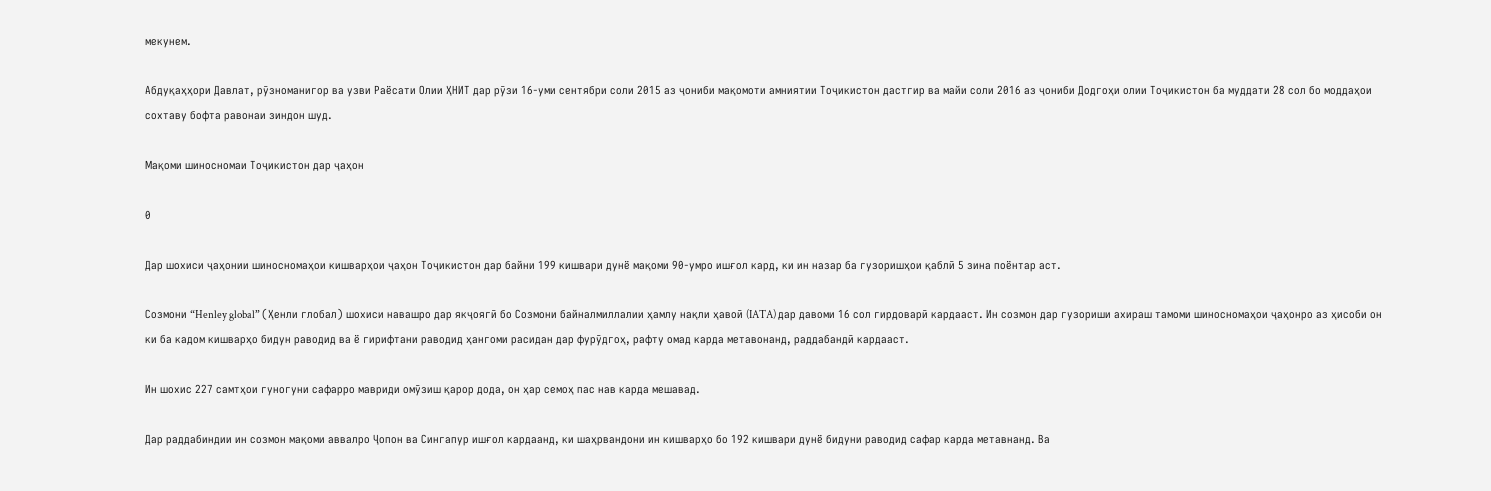мекунем.

Абдуқаҳҳори Давлат, рӯзноманигор ва узви Раёсати Олии ҲНИТ дар рӯзи 16-уми сентябри соли 2015 аз ҷониби мақомоти амниятии Тоҷикистон дастгир ва майи соли 2016 аз ҷониби Додгоҳи олии Тоҷикистон ба муддати 28 сол бо моддаҳои сохтаву бофта равонаи зиндон шуд.

Мақоми шиносномаи Тоҷикистон дар ҷаҳон

0

Дар шохиси ҷаҳонии шиносномаҳои кишварҳои ҷаҳон Тоҷикистон дар байни 199 кишвари дунё мақоми 90-умро ишғол кард, ки ин назар ба гузоришҳои қаблӣ 5 зина поёнтар аст.

Созмони “Henley global” (Ҳенли глобал) шохиси навашро дар якҷоягӣ бо Созмони байналмиллалии ҳамлу нақли ҳавоӣ (IATA) дар давоми 16 сол гирдоварӣ кардааст. Ин созмон дар гузориши ахираш тамоми шиносномаҳои ҷаҳонро аз ҳисоби он ки ба кадом кишварҳо бидун раводид ва ё гирифтани раводид ҳангоми расидан дар фурӯдгоҳ, рафту омад карда метавонанд, раддабандӣ кардааст.

Ин шохис 227 самтҳои гуногуни сафарро мавриди омӯзиш қарор дода, он ҳар семоҳ пас нав карда мешавад.

Дар раддабиндии ин созмон мақоми аввалро Ҷопон ва Сингапур ишғол кардаанд, ки шаҳрвандони ин кишварҳо бо 192 кишвари дунё бидуни раводид сафар карда метавнанд. Ва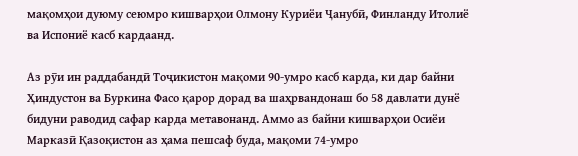мақомҳои дуюму сеюмро кишварҳои Олмону Куриёи Ҷанубӣ, Финланду Итолиё ва Испониё касб кардаанд.

Аз рӯи ин раддабандӣ Тоҷикистон мақоми 90-умро касб карда, ки дар байни Ҳиндустон ва Буркина Фасо қарор дорад ва шаҳрвандонаш бо 58 давлати дунё бидуни раводид сафар карда метавонанд. Аммо аз байни кишварҳои Осиёи Марказӣ Қазоқистон аз ҳама пешсаф буда, мақоми 74-умро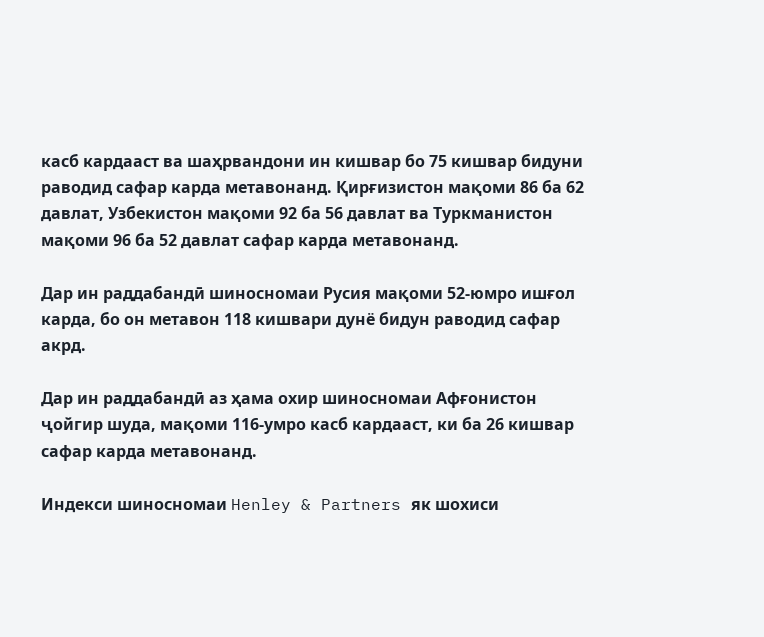касб кардааст ва шаҳрвандони ин кишвар бо 75 кишвар бидуни раводид сафар карда метавонанд. Қирғизистон мақоми 86 ба 62 давлат, Узбекистон мақоми 92 ба 56 давлат ва Туркманистон мақоми 96 ба 52 давлат сафар карда метавонанд.

Дар ин раддабандӣ шиносномаи Русия мақоми 52-юмро ишғол карда, бо он метавон 118 кишвари дунё бидун раводид сафар акрд.

Дар ин раддабандӣ аз ҳама охир шиносномаи Афғонистон ҷойгир шуда, мақоми 116-умро касб кардааст, ки ба 26 кишвар сафар карда метавонанд.

Индекси шиносномаи Henley & Partners як шохиси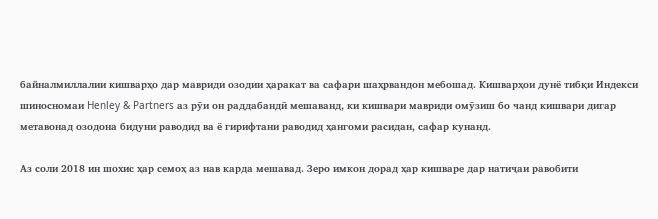байналмиллалии кишварҳо дар мавриди озодии ҳаракат ва сафари шаҳрвандон мебошад. Кишварҳои дунё тибқи Индекси шиносномаи Henley & Partners аз рӯи он раддабандӣ мешаванд, ки кишвари мавриди омӯзиш бо чанд кишвари дигар метавонад озодона бидуни раводид ва ё гирифтани раводид ҳангоми расидан, сафар кунанд.

Аз соли 2018 ин шохис ҳар семоҳ аз нав карда мешавад. Зеро имкон дорад ҳар кишваре дар натиҷаи равобити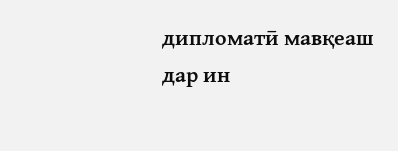дипломатӣ мавқеаш дар ин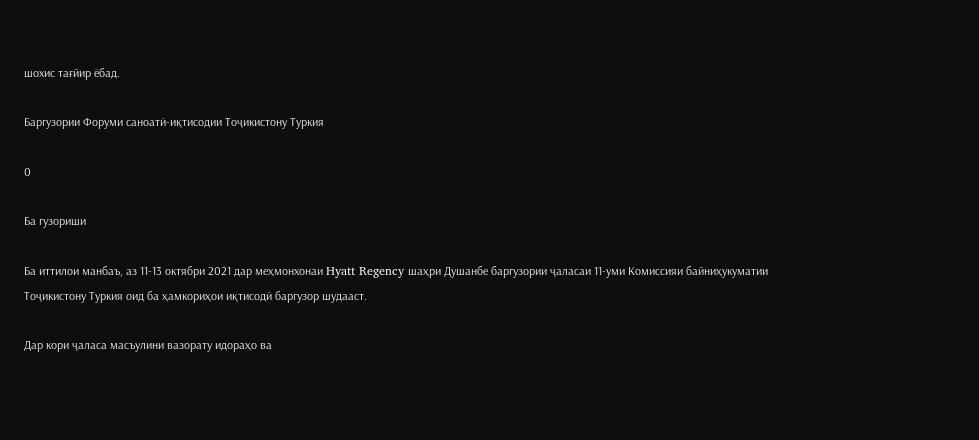шохис тағйир ёбад.

Баргузории Форуми саноатӣ-иқтисодии Тоҷикистону Туркия

0

Ба гузориши

Ба иттилои манбаъ, аз 11-13 октябри 2021 дар меҳмонхонаи Hyatt Regency шаҳри Душанбе баргузории ҷаласаи 11-уми Комиссияи байниҳукуматии Тоҷикистону Туркия оид ба ҳамкориҳои иқтисодӣ баргузор шудааст.

Дар кори ҷаласа масъулини вазорату идораҳо ва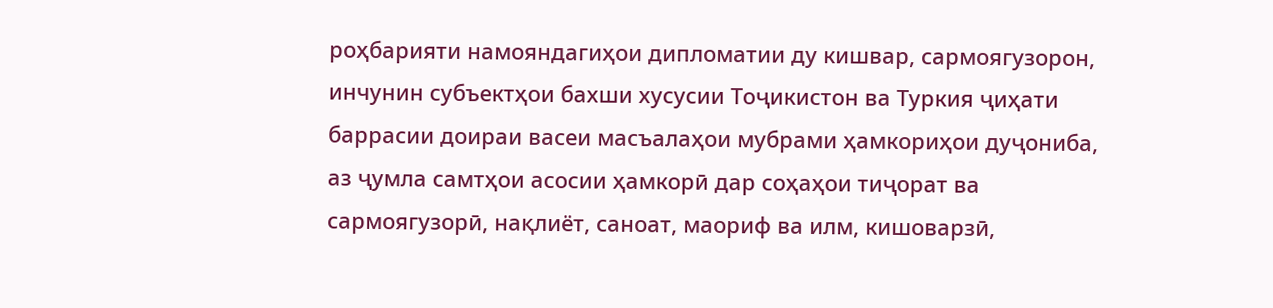роҳбарияти намояндагиҳои дипломатии ду кишвар, сармоягузорон, инчунин субъектҳои бахши хусусии Тоҷикистон ва Туркия ҷиҳати баррасии доираи васеи масъалаҳои мубрами ҳамкориҳои дуҷониба, аз ҷумла самтҳои асосии ҳамкорӣ дар соҳаҳои тиҷорат ва сармоягузорӣ, нақлиёт, саноат, маориф ва илм, кишоварзӣ,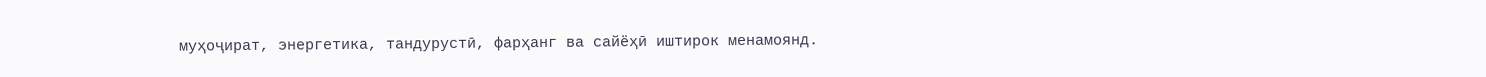муҳоҷират, энергетика, тандурустӣ, фарҳанг ва сайёҳӣ иштирок менамоянд.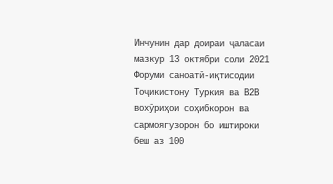Инчунин дар доираи ҷаласаи мазкур 13 октябри соли 2021 Форуми саноатӣ-иқтисодии Тоҷикистону Туркия ва В2В вохӯриҳои соҳибкорон ва сармоягузорон бо иштироки беш аз 100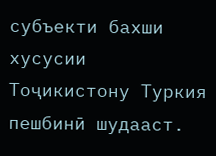субъекти бахши хусусии Тоҷикистону Туркия пешбинӣ шудааст.